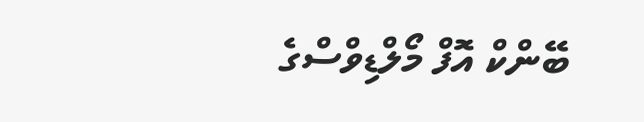ބޭންކް އޮފް މޯލްޑިވްސްގެ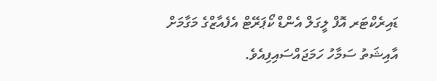ޑައިރެކްޓަރ އޮފް ލީގަލް އެންޑް ކޯޕަރޭޓް އެފެއާޒްގެ މަގާމަށް އާއިޝަތު ސަމާހު ހަމަޖައްސައިފިއެވެ.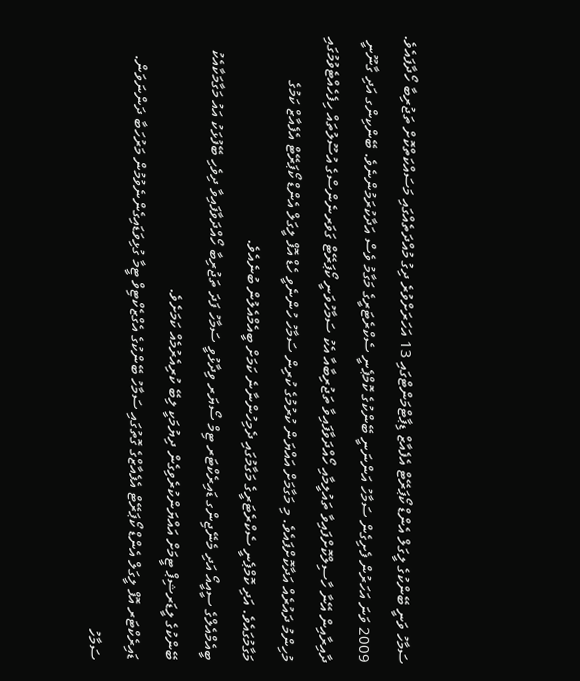ސަމާހު ވަނީ ބޭންކުގެ ލީގަލް އެންޑް ކޯޕަރޭޓް އެފެއާޒް ޑިޕާޓްމަންޓްގައި 13 އަހަރަށްވުރެ ދިގު މުއްދަތެއްގައި މަސައްކަތްކޮށް ތަޖުރިބާ ހޯދާފައެވެ. 2009 ވަނަ އަހަރުން ފެށިގެން ސަމާހު އަންނަނީ ބޭންކުގެ ކޮމްޕެނީ ސެކްރެޓަރީގެ މަގާމު ވެސް އަދާކުރަމުންނެވެ. ބޭންކިންގ އަދި ގާނޫނީ ދާއިރާއިން އޭނާ ހާސިލްކޮށްފައިވާ ތައުލީމާއި ހޯއްދަވާފައިވާ ތަޖުރިބާއާ އެކު ސަމާހުވަނީ ކޯޕަރޭޓް ގަވަރނެންސްގެ އުސޫލުތައް ހިފެހެއްޓެވުމުގައި މުހިންމު ދައުރެއް އަދާކޮށްފައެވެ. މި މަގާމަށް އައްޔަން ކުރުމުގެ ކުރިން ސަމާހު ހުންނެވީ ހެޑް އޮފް ލީގަލް އެންޑް ކޯޕަރޭޓް އެފެއާޒް ކަމުގެ މަގާމުގައެވެ. އަދި ކޮމްޕެނީ ސެކްރެޓަރީގެ މަގާމުގައި ދެމިހުންނާނެ ކަމަށް ބީއެމްއެލުން ބުނެއެވެ.
ބީއެމްއެލްގެ ސީއީއޯ އަދި މެނޭޖިންގ ޑައިރެކްޓަރ ޓިމް ސޯޔަރ ވިދާޅުވީ ސަމާހު ފަދަ ތަޖުރިބާ ހޯއްދަވާފައިވާ ދިވެހި ބޭފުޅަކު އައު މަގާމަކާއެކު ބޭންކުގެ ލީޑަރޝިޕް ޓީމަށް އައްޔަންކުރެވިގެން ދިޔުމަކީ ލިބޭ ކުރިއެރުމެއް ކަމަށެވެ.
ޑައިރެކްޓަރ އޮފް ލީގަލް އެންޑް ކޯޕަރޭޓް އެފެއާޒްގެ ގޮތުގައި ސަމާހު ބޭންކުގެ އެގްޒެކްޓިވް ޓީމާ ގުޅިވަޑައިގެންނެވުމުން މަރުހަބާ ދަންނަވަން. ސަމާހު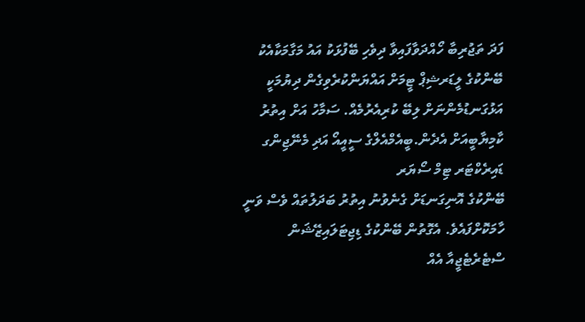ފަދަ ތަޖުރިބާ ހޯއްދަވާފައިވާ ދިވެހި ބޭފުޅަކު އައު މަގާމަކާއެކު ބޭންކުގެ ލީޑަރޝިޕް ޓީމަށް އައްޔަންކުރެވިގެން ދިޔުމަކީ އަޅުގަނޑުމެންނަށް ލިބޭ ކުރިއެރުމެއް. ސަމާހު އަށް އިތުރު ކާމިޔާބީއަށް އެދެން.ބީއެމްއެލްގެ ސީއީއޯ އަދި މެނޭޖިންގ ޑައިރެކްޓަރ ޓިމް ސޯޔަރ
ބޭންކުގެ އޮނިގަނޑަށް ގެނެވުނު އިތުރު ބަދަލުތައް ވެސް ވަނީ ހާމަކޮށްފައެވެ. އެގޮތުން ބޭންކުގެ ޑިޖިޓަލައިޒޭޝަން ސްޓެރެޓެޖީއާ އެއް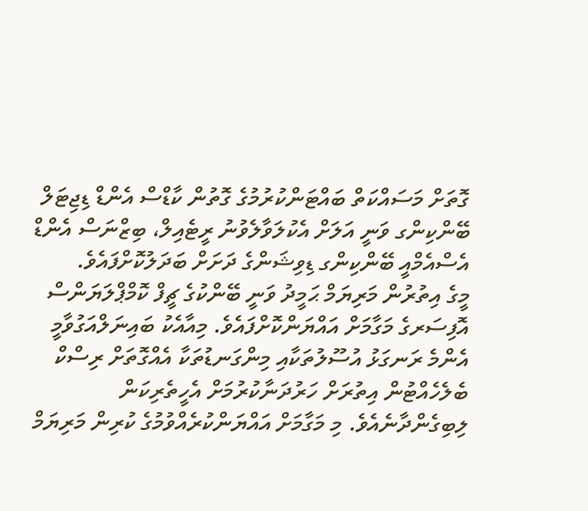ގޮތަށް މަސައްކަތް ބައްޓަންކުރުމުގެ ގޮތުން ކާޑްސް އެންޑް ޑިޖިޓަލް ބޭންކިންގ ވަނީ އަލަށް އެކުލަވާލެވުނު ރީޓެއިލް، ބިޒްނަސް އެންޑް އެސްއެމްއީ ބޭންކިންގ ޑިވިޝަންގެ ދަށަށް ބަދަލުކޮށްފައެވެ.
މީގެ އިތުރުން މަރިޔަމް ޙަމީދު ވަނީ ބޭންކުގެ ޗީފް ކޮމްޕްލަޔަންސް އޮފިސަރގެ މަގާމަށް އައްޔަންކޮށްފައެވެ. މިއާއެކު ބައިނަލްއަގުވާމީ އެންމެ ރަނގަޅު އުސޫލުތަކާއި މިންގަނޑުތަކާ އެއްގޮތަށް ރިސްކް ބެލެހެއްޓުން އިތުރަށް ހަރުދަނާކުރުމަށް އެހީތެރިކަން ލިބިގެންދާނެއެވެ. މި މަގާމަށް އައްޔަންކުރެއްވުމުގެ ކުރިން މަރިޔަމް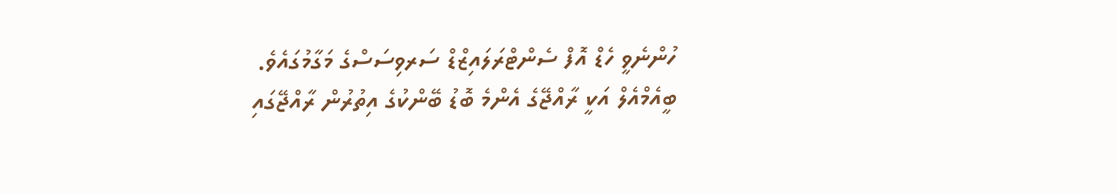ހުންނެވީ ހެޑް އޮފް ސެންޓްރަލައިޒްޑް ސަރވިސަސްގެ މަގާމުގައެވެ.
ބީއެމްއެލް އަކީ ރާއްޖޭގެ އެންމެ ބޮޑު ބޭންކުގެ އިތުރުން ރާއްޖޭގައި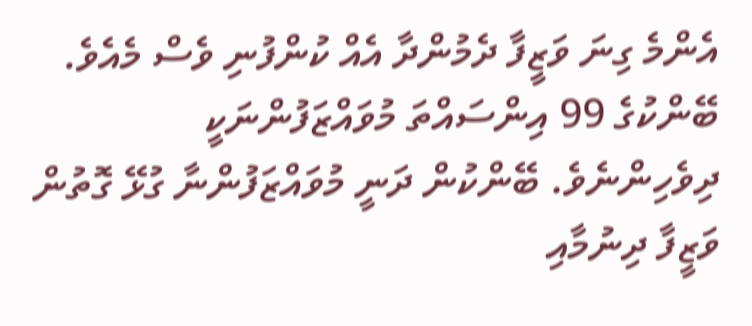އެންމެ ގިނަ ވަޒީފާ ދެމުންދާ އެއް ކުންފުނި ވެސް މެއެވެ. ބޭންކުގެ 99 އިންސައްތަ މުވައްޒަފުންނަކީ ދިވެހިންނެވެ. ބޭންކުން ދަނީ މުވައްޒަފުންނާ ގުޅޭ ގޮތުން ވަޒީފާ ދިނުމާއި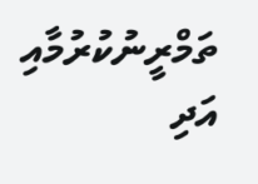ތަމްރީނުކުރުމާއި އަދި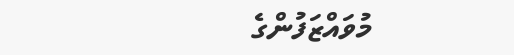މުވައްޒަފުންގެ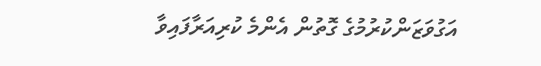އަގުވަޒަންކުރުމުގެ ގޮތުން އެންމެ ކުރިއަރާފައިވާ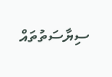ސިޔާސަތުތައް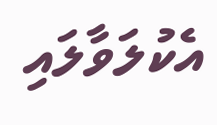އެކުލަވާލައި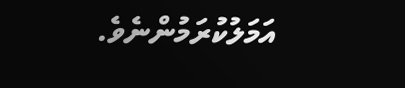އަމަލުކުރަމުންނެވެ.